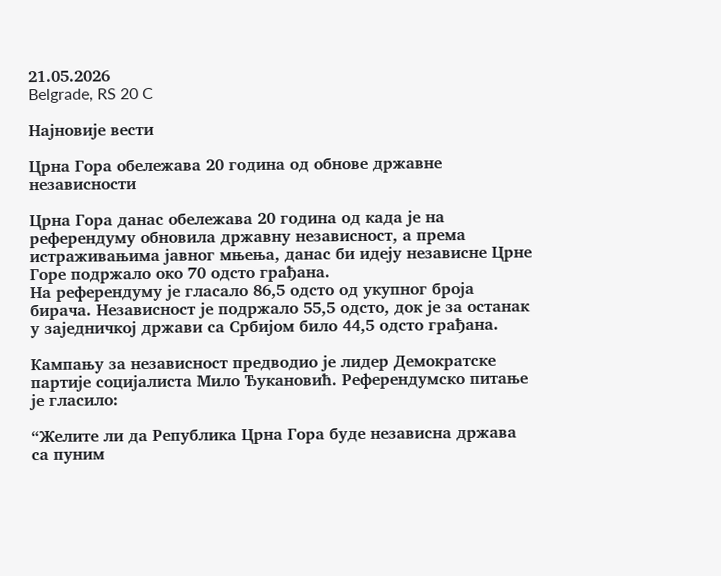21.05.2026
Belgrade, RS 20 C

Најновије вести

Црна Гора обележава 20 година од обнове државне независности

Црна Гора данас обележава 20 година од када је на референдуму обновила државну независност, а према истраживањима јавног мњења, данас би идеју независне Црне Горе подржало око 70 одсто грађана.
На референдуму је гласало 86,5 одсто од укупног броја бирача. Независност је подржало 55,5 одсто, док је за останак у заједничкој држави са Србијом било 44,5 одсто грађана.

Кампању за независност предводио је лидер Демократске партије социјалиста Мило Ђукановић. Референдумско питање је гласило:

“Желите ли да Република Црна Гора буде независна држава са пуним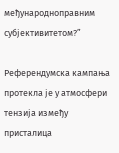међународноправним субјективитетом?”

Референдумска кампања протекла је у атмосфери тензија између присталица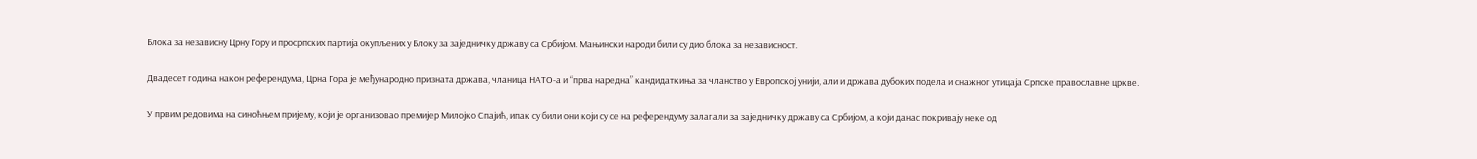Блока за независну Црну Гору и просрпских партија окупљених у Блоку за заједничку државу са Србијом. Мањински народи били су дио блока за независност.

Двадесет година након референдума, Црна Гора је међународно призната држава, чланица НАТО-а и “прва наредна” кандидаткиња за чланство у Европској унији, али и држава дубоких подела и снажног утицаја Српске православне цркве.

У првим редовима на синоћњем пријему, који је организовао премијер Милојко Спајић, ипак су били они који су се на референдуму залагали за заједничку државу са Србијом, а који данас покривају неке од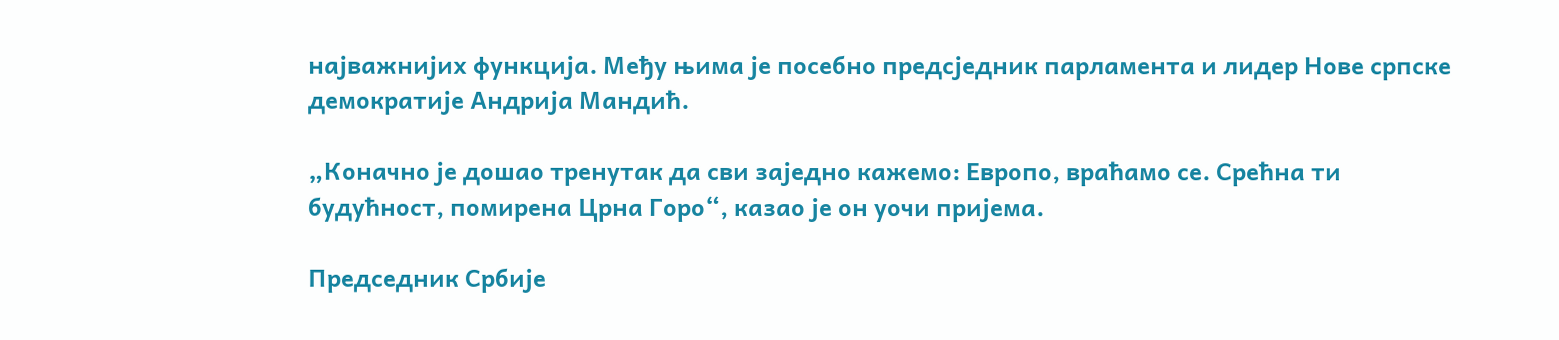најважнијих функција. Међу њима је посебно предсједник парламента и лидер Нове српске демократије Андрија Мандић.

„Коначно је дошао тренутак да сви заједно кажемо: Европо, враћамо се. Срећна ти будућност, помирена Црна Горо“, казао је он уочи пријема.

Председник Србије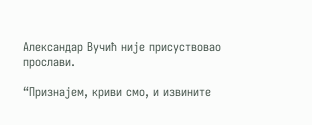Александар Вучић није присуствовао прослави.

“Признајем, криви смо, и извините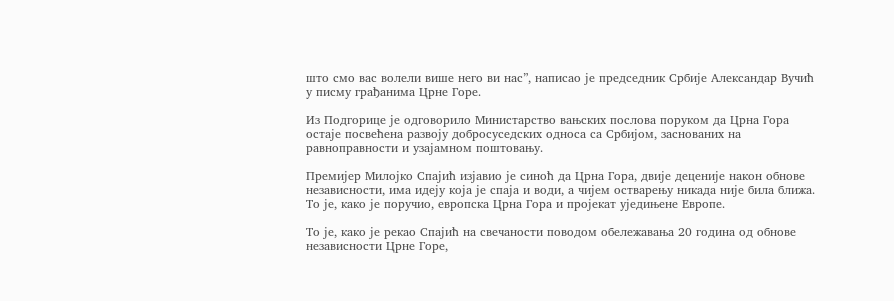што смо вас волели више него ви нас”, написао је председник Србије Александар Вучић у писму грађанима Црне Горе.

Из Подгорице је одговорило Министарство вањских послова поруком да Црна Гора остаје посвећена развоју добросуседских односа са Србијом, заснованих на равноправности и узајамном поштовању.

Премијер Милојко Спајић изјавио је синоћ да Црна Гора, двије деценије након обнове независности, има идеју која је спаја и води, а чијем остварењу никада није била ближа. То је, како је поручио, европска Црна Гора и пројекат уједињене Европе.

То је, како је рекао Спајић на свечаности поводом обележавања 20 година од обнове независности Црне Горе,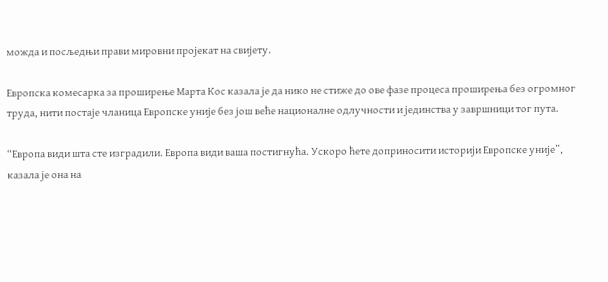можда и посљедњи прави мировни пројекат на свијету.

Европска комесарка за проширење Марта Кос казала је да нико не стиже до ове фазе процеса проширења без огромног труда, нити постаје чланица Европске уније без још веће националне одлучности и јединства у завршници тог пута.

“Европа види шта сте изградили. Европа види ваша постигнућа. Ускоро ћете доприносити историји Европске уније”, казала је она на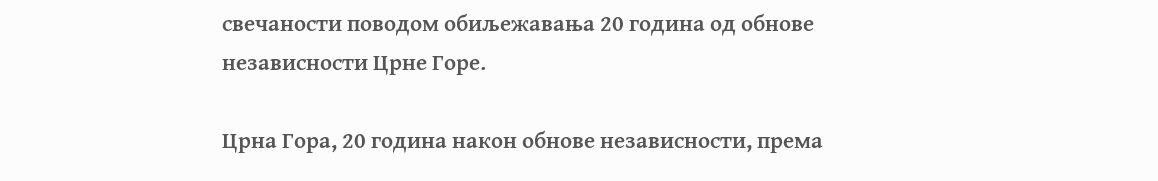свечаности поводом обиљежавања 20 година од обнове независности Црне Горе.

Црна Гора, 20 година након обнове независности, према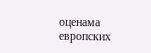оценама европских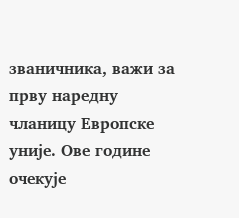званичника, важи за прву наредну чланицу Европске уније. Ове године очекује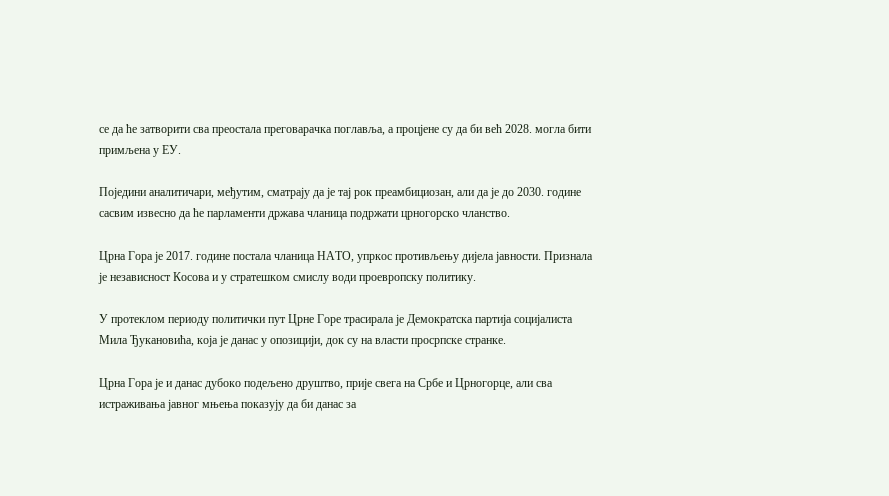се да ће затворити сва преостала преговарачка поглавља, а процјене су да би већ 2028. могла бити примљена у ЕУ.

Поједини аналитичари, међутим, сматрају да је тај рок преамбициозан, али да је до 2030. године сасвим извесно да ће парламенти држава чланица подржати црногорско чланство.

Црна Гора је 2017. године постала чланица НАТО, упркос противљењу дијела јавности. Признала је независност Косова и у стратешком смислу води проевропску политику.

У протеклом периоду политички пут Црне Горе трасирала је Демократска партија социјалиста Мила Ђукановића, која је данас у опозицији, док су на власти просрпске странке.

Црна Гора је и данас дубоко подељено друштво, прије свега на Србе и Црногорце, али сва истраживања јавног мњења показују да би данас за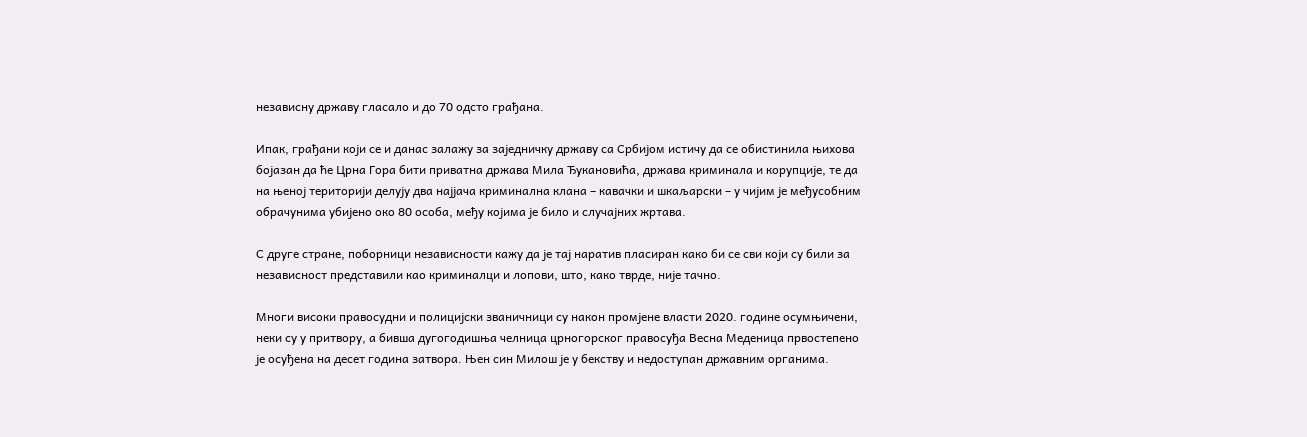независну државу гласало и до 70 одсто грађана.

Ипак, грађани који се и данас залажу за заједничку државу са Србијом истичу да се обистинила њихова бојазан да ће Црна Гора бити приватна држава Мила Ђукановића, држава криминала и корупције, те да на њеној територији делују два најјача криминална клана – кавачки и шкаљарски – у чијим је међусобним обрачунима убијено око 80 особа, међу којима је било и случајних жртава.

С друге стране, поборници независности кажу да је тај наратив пласиран како би се сви који су били за независност представили као криминалци и лопови, што, како тврде, није тачно.

Многи високи правосудни и полицијски званичници су након промјене власти 2020. године осумњичени, неки су у притвору, а бивша дугогодишња челница црногорског правосуђа Весна Меденица првостепено је осуђена на десет година затвора. Њен син Милош је у бекству и недоступан државним органима.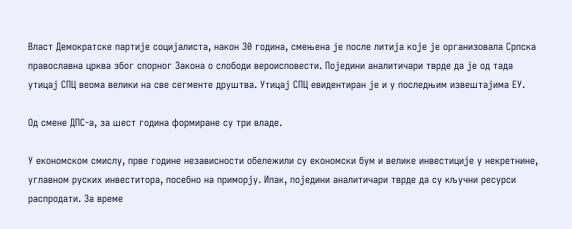Власт Демократске партије социјалиста, након 30 година, смењена је после литија које је организовала Српска православна црква због спорног Закона о слободи вероисповести. Поједини аналитичари тврде да је од тада утицај СПЦ веома велики на све сегменте друштва. Утицај СПЦ евидентиран је и у последњим извештајима ЕУ.

Од смене ДПС-а, за шест година формиране су три владе.

У економском смислу, прве године независности обележили су економски бум и велике инвестиције у некретнине, углавном руских инвеститора, посебно на приморју. Ипак, поједини аналитичари тврде да су кључни ресурси распродати. За време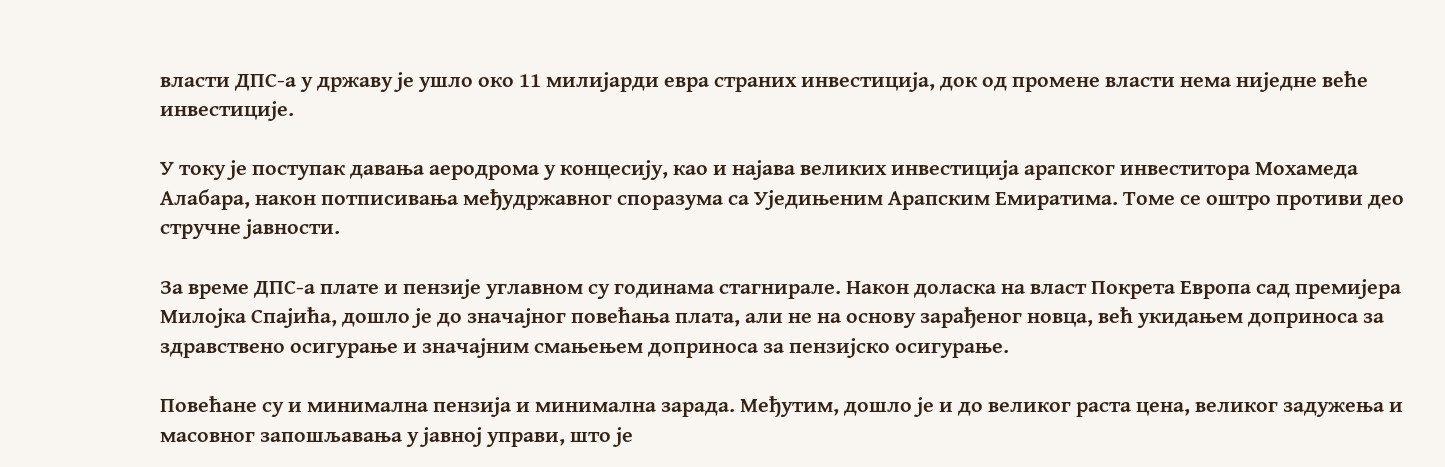власти ДПС-а у државу је ушло око 11 милијарди евра страних инвестиција, док од промене власти нема ниједне веће инвестиције.

У току је поступак давања аеродрома у концесију, као и најава великих инвестиција арапског инвеститора Мохамеда Алабара, након потписивања међудржавног споразума са Уједињеним Арапским Емиратима. Томе се оштро противи део стручне јавности.

За време ДПС-а плате и пензије углавном су годинама стагнирале. Након доласка на власт Покрета Европа сад премијера Милојка Спајића, дошло је до значајног повећања плата, али не на основу зарађеног новца, већ укидањем доприноса за здравствено осигурање и значајним смањењем доприноса за пензијско осигурање.

Повећане су и минимална пензија и минимална зарада. Међутим, дошло је и до великог раста цена, великог задужења и масовног запошљавања у јавној управи, што је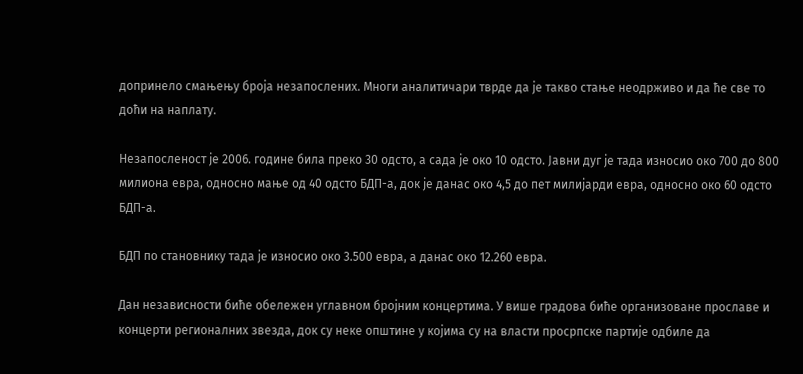допринело смањењу броја незапослених. Многи аналитичари тврде да је такво стање неодрживо и да ће све то доћи на наплату.

Незапосленост је 2006. године била преко 30 одсто, а сада је око 10 одсто. Јавни дуг је тада износио око 700 до 800 милиона евра, односно мање од 40 одсто БДП-а, док је данас око 4,5 до пет милијарди евра, односно око 60 одсто БДП-а.

БДП по становнику тада је износио око 3.500 евра, а данас око 12.260 евра.

Дан независности биће обележен углавном бројним концертима. У више градова биће организоване прославе и концерти регионалних звезда, док су неке општине у којима су на власти просрпске партије одбиле да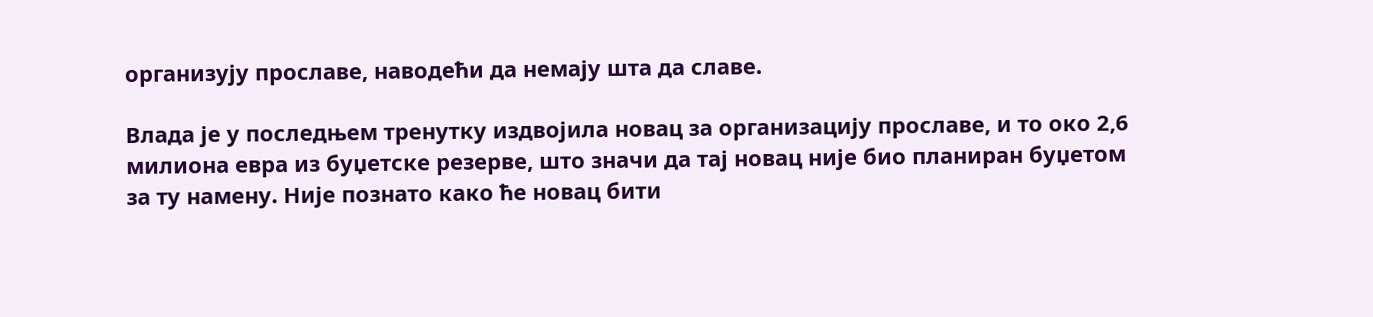организују прославе, наводећи да немају шта да славе.

Влада је у последњем тренутку издвојила новац за организацију прославе, и то око 2,6 милиона евра из буџетске резерве, што значи да тај новац није био планиран буџетом за ту намену. Није познато како ће новац бити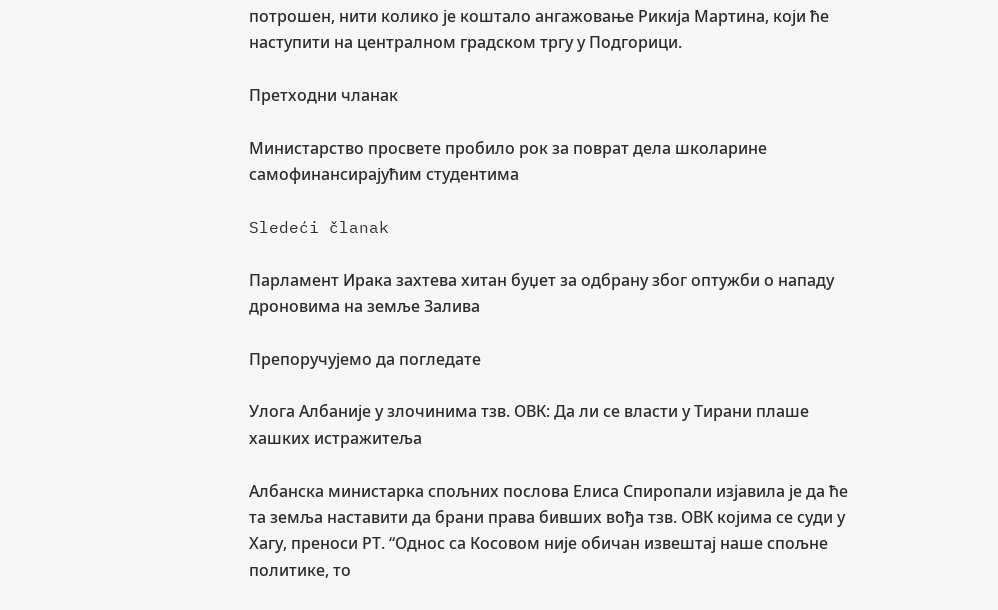потрошен, нити колико је коштало ангажовање Рикија Мартина, који ће наступити на централном градском тргу у Подгорици.

Претходни чланак

Министарство просвете пробило рок за поврат дела школарине самофинансирајућим студентима

Sledeći članak

Парламент Ирака захтева хитан буџет за одбрану због оптужби о нападу дроновима на земље Залива

Препоручујемо да погледате

Улога Албаније у злочинима тзв. ОВК: Да ли се власти у Тирани плаше хашких истражитеља

Албанска министарка спољних послова Елиса Спиропали изјавила је да ће та земља наставити да брани права бивших вођа тзв. ОВК којима се суди у Хагу, преноси РТ. “Однос са Косовом није обичан извештај наше спољне политике, то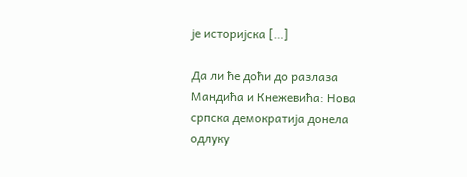је историјска […]

Да ли ће доћи до разлаза Мандића и Кнежевића: Нова српска демократија донела одлуку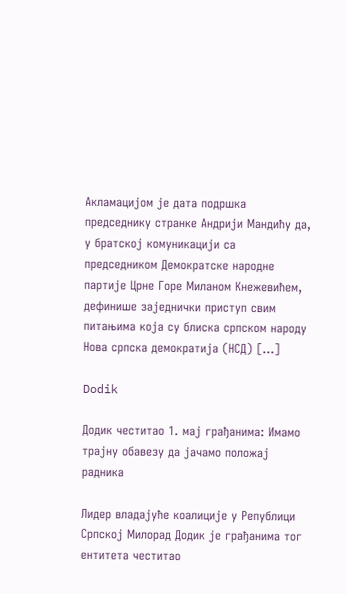Акламацијом је дата подршка председнику странке Андрији Мандићу да, у братској комуникацији са председником Демократске народне партије Црне Горе Миланом Кнежевићем, дефинише заједнички приступ свим питањима која су блиска српском народу Нова српска демократија (НСД) […]

Dodik

Додик честитао 1. мај грађанима: Имамо трајну обавезу да јачамо положај радника

Лидер владајуће коалиције у Републици Српској Милорад Додик је грађанима тог ентитета честитао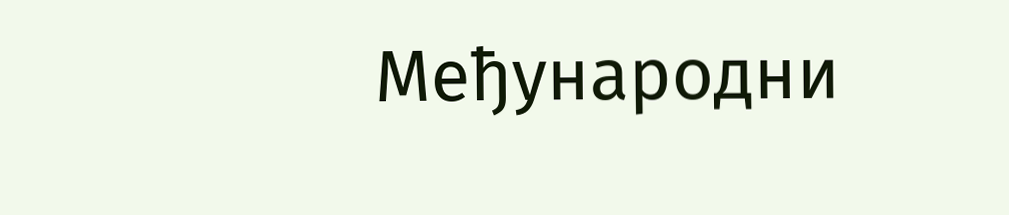Међународни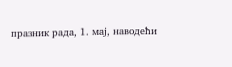празник рада, 1. мај, наводећи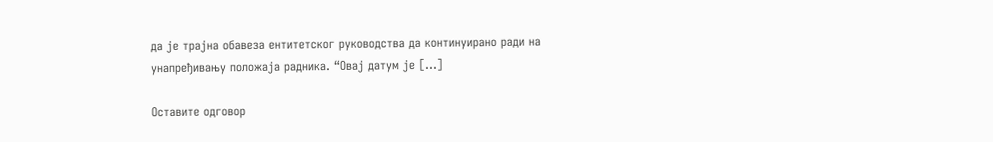да је трајна обавеза ентитетског руководства да континуирано ради на унапређивању положаја радника. “Овај датум је […]

Оставите одговор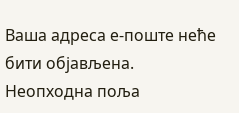Ваша адреса е-поште неће бити објављена. Неопходна поља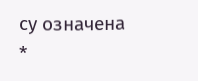су означена *